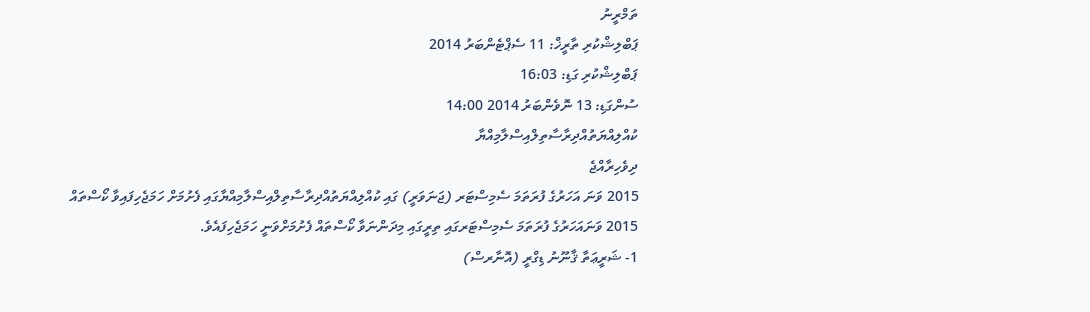ތަމްރީނު
ޕަބްލިޝްކުރި ތާރީޚް: 11 ސެޕްޓެންބަރު 2014
ޕަބްލިޝްކުރި ގަޑި: 16:03
ސުންގަޑި: 13 ނޮވެންބަރު 2014 14:00
ކުއްލިއްޔަތުއްދިރާސާތިލްއިސްލާމިއްޔާ
ދިވެހިރާއްޖެ
2015 ވަނަ އަހަރުގެ ފުރަތަމަ ސެމިސްޓަރ (ޖަނަވަރީ) ގައި ކުއްލިއްޔަތުއްދިރާސާތިލްއިސްލާމިއްޔާގައި ފެށުމަށް ހަމަޖެހިފައިވާ ކޯސްތައް
2015 ވަނައަހަރުގެ ފުރަތަމަ ސެމިސްޓަރގައި ތިރީގައި މިދަންނަވާ ކޯސްތައް ފެށުމަށްވަނީ ހަމަޖެހިފައެވެ.
1- ޝަރީޢަތާ ޤާނޫނު ޑިގްރީ (އޮނާރސް)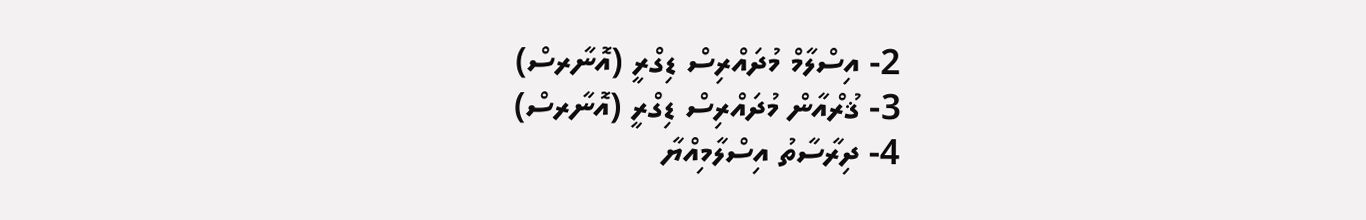2- އިސްލާމް މުދައްރިސް ޑިގްރީ (އޮނާރސް)
3- ޤުރްއާން މުދައްރިސް ޑިގްރީ (އޮނާރސް)
4- ދިރާސާތު އިސްލާމިއްޔާ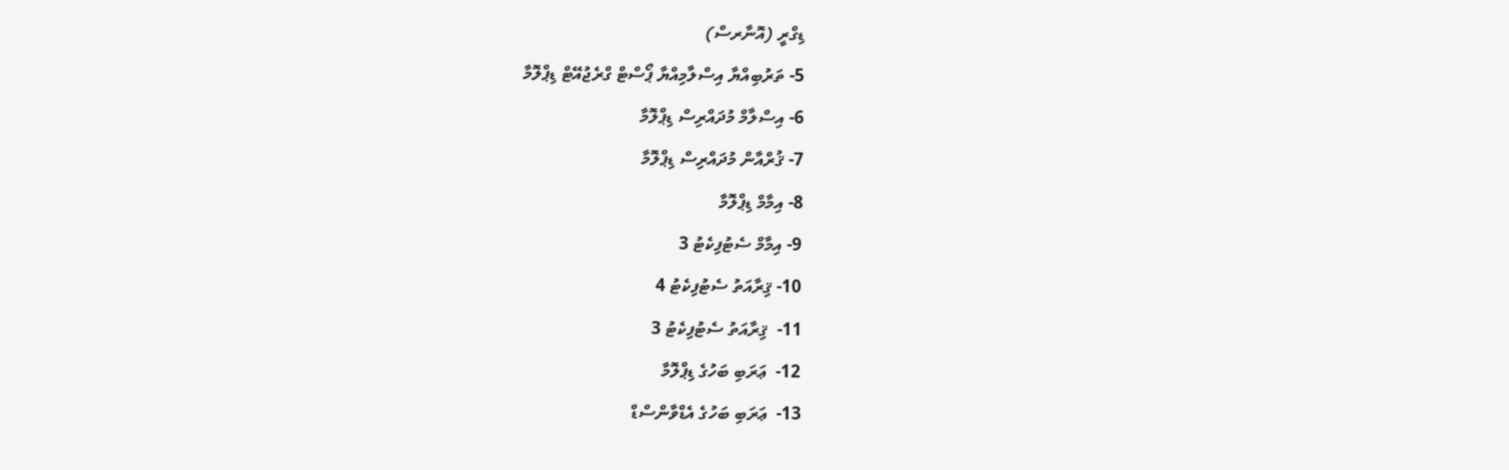ޑިގްރީ (އޮނާރސް)
5- ތަރުބިއްޔާ އިސްލާމިއްޔާ ޕޯސްޓް ގްރެޖުއޭޓް ޑިޕްލޮމާ
6- އިސްލާމް މުދައްރިސް ޑިޕްލޮމާ
7- ޤުރްއާން މުދައްރިސް ޑިޕްލޮމާ
8- އިމާމް ޑިޕްލޮމާ
9- އިމާމް ސެޓުފިކެޓު 3
10- ޤިރާއަތު ސެޓުފިކެޓު 4
11-  ޤިރާއަތު ސެޓުފިކެޓު 3
12-  ޢަރަބި ބަހުގެ ޑިޕްލޮމާ
13-  ޢަރަބި ބަހުގެ އެޑްވާންސްޑް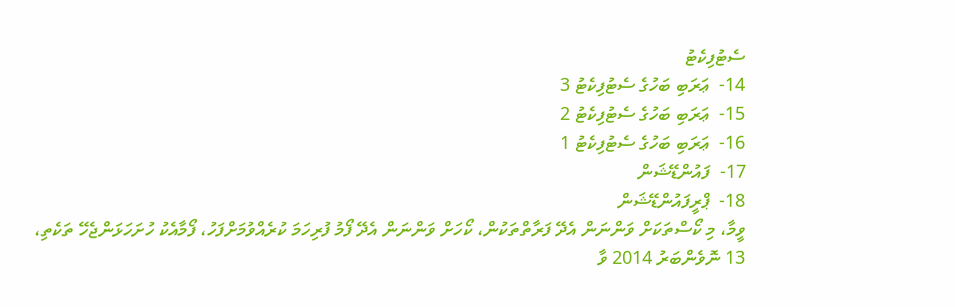ސެޓުފިކެޓު
14-  ޢަރަބި ބަހުގެ ސެޓުފިކެޓު 3
15-  ޢަރަބި ބަހުގެ ސެޓުފިކެޓު 2
16-  ޢަރަބި ބަހުގެ ސެޓުފިކެޓު 1
17-  ފައުންޑޭޝަން
18-  ޕްރީފައުންޑޭޝަން
ވީމާ، މި ކޯސްތަކަށް ވަންނަން އެދޭ ފަރާތްތަކުން، ކޯހަށް ވަންނަން އެދޭ ފޯމު ފުރިހަމަ ކުރެއްވުމަށްފަހު، ފޯމާއެކު ހުށަހަޅަންޖެހޭ ތަކެތި، 13 ނޮވެންބަރު 2014 ވާ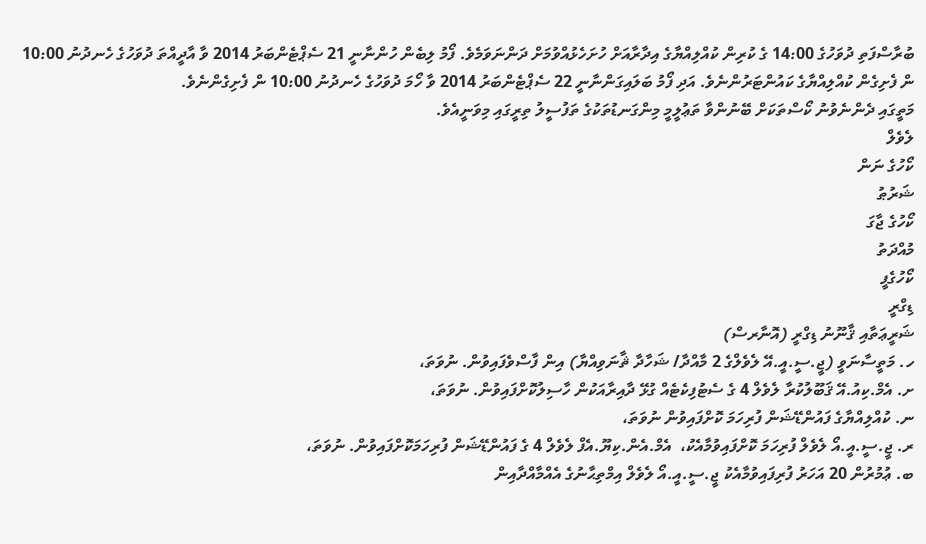ބުރާސްފަތި ދުވަހުގެ 14:00 ގެ ކުރިން ކުއްލިއްޔާގެ އިދާރާއަށް ހުށަހެޅުއްވުމަށް ދަންނަވަމެވެ. ފޯމު ލިބެން ހުންނާނީ 21 ސެޕްޓެންބަރު 2014 ވާ އާދީއްތަ ދުވަހުގެ ހެނދުނު 10:00 ން ފެށިގެން ކުއްލިއްޔާގެ ކައުންޓަރުންނެވެ. އަދި ފޯމު ބަލައިގަންނާނީ 22 ސެޕްޓެންބަރު 2014 ވާ ހޯމަ ދުވަހުގެ ހެނދުނު 10:00 ން ފެށިގެންނެވެ.
މަތީގައި ދެންނެވުނު ކޯސްތަކަށް ބޭނުންވާ ތަޢުލީމީ މިންގަނޑުތަކުގެ ތަފުސީލު ތިރީގައި މިވަނީއެވެ.
ލެވެލް
ކޯހުގެ ނަން
ޝަރުޠު
ކޯހުގެ ޖާގަ
މުއްދަތު
ކޯހުގެފީ
ޑިގްރީ
ޝަރީޢަތާއި ޤާނޫނު ޑިގްރީ (އޮނާރސް)
ހ. މަތީސާނަވީ (ޖީ.ސީ.އީ.އޭ ލެވެލްގެ 2 މާއްދާ/ ޝަހާދާ ޘާނަވިއްޔާ) އިން ފާސްވެފައިވުން. ނުވަތަ،
ށ. އެމް.ކިއު.އޭ ޤަބޫލުކުރާ ލެވެލް 4 ގެ ސެޓުފިކެޓެއް ގުޅޭ ދާއިރާއަކުން ހާސިލުކޮށްފައިވުން. ނުވަތަ،
ނ. ކުއްލިއްޔާގެ ފައުންޑޭޝަން ފުރިހަމަ ކޮށްފައިވުން ނުވަތަ،
ރ. ޖީ.ސީ.އީ.އޯ ލެވެލް ފުރިހަމަ ކޮށްފައިވުމާއެކު،  އެމް.އެން.ކިޔޫ.އެފް ލެވެލް 4 ގެ ފައުންޑޭޝަން ފުރިހަމަކޮށްފައިވުން. ނުވަތަ،
ބ. ޢުމުރުން 20 އަހަރު ފުރިފައިވުމާއެކު ޖީ.ސީ.އީ.އޯ ލެވެލް އިމްތިޙާނުގެ އެއްމާއްދާއިން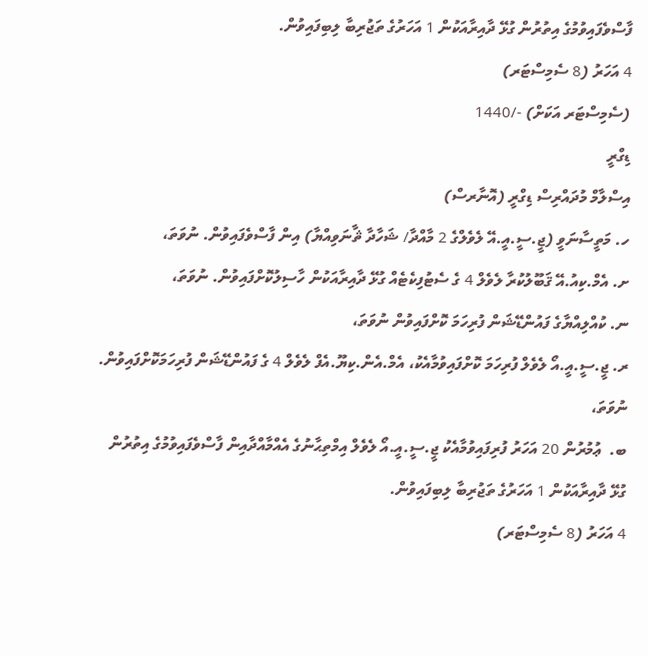ފާސްވެފައިވުމުގެ އިތުރުން ގުޅޭ ދާއިރާއަކުން 1 އަހަރުގެ ތަޖުރިބާ ލިބިފައިވުން.
4 އަހަރު (8 ސެމިސްޓަރ)
(ސެމިސްޓަރ އަކަށް) -/1440
ޑިގްރީ
އިސްލާމް މުދައްރިސް ޑިގްރީ (އޮނާރސް)
ހ. މަތީސާނަވީ (ޖީ.ސީ.އީ.އޭ ލެވެލްގެ 2 މާއްދާ/ ޝަހާދާ ޘާނަވިއްޔާ) އިން ފާސްވެފައިވުން. ނުވަތަ،
ށ. އެމް.ކިއު.އޭ ޤަބޫލުކުރާ ލެވެލް 4 ގެ ސެޓުފިކެޓެއް ގުޅޭ ދާއިރާއަކުން ހާސިލުކޮށްފައިވުން. ނުވަތަ،
ނ. ކުއްލިއްޔާގެ ފައުންޑޭޝަން ފުރިހަމަ ކޮށްފައިވުން ނުވަތަ،
ރ. ޖީ.ސީ.އީ.އޯ ލެވެލް ފުރިހަމަ ކޮށްފައިވުމާއެކު، އެމް.އެން.ކިޔޫ.އެފް ލެވެލް 4 ގެ ފައުންޑޭޝަން ފުރިހަމަކޮށްފައިވުން. ނުވަތަ،
ބ.  ޢުމުރުން 20 އަހަރު ފުރިފައިވުމާއެކު ޖީ.ސީ.އީ.އޯ ލެވެލް އިމްތިޙާނުގެ އެއްމާއްދާއިން ފާސްވެފައިވުމުގެ އިތުރުން ގުޅޭ ދާއިރާއަކުން 1 އަހަރުގެ ތަޖުރިބާ ލިބިފައިވުން.
4 އަހަރު (8 ސެމިސްޓަރ)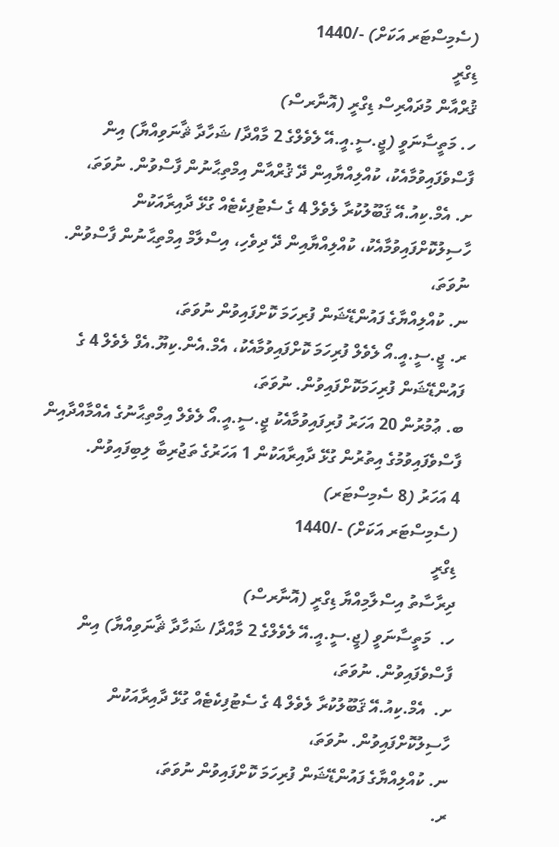(ސެމިސްޓަރ އަކަށް) -/1440
ޑިގްރީ
ޤުރްއާން މުދައްރިސް ޑިގްރީ (އޮނާރސް)
ހ. މަތީސާނަވީ (ޖީ.ސީ.އީ.އޭ ލެވެލްގެ 2 މާއްދާ/ ޝަހާދާ ޘާނަވިއްޔާ) އިން ފާސްވެފައިވުމާއެކު، ކުއްލިއްޔާއިން ދޭ ޤުރްއާން އިމްތިޙާނުން ފާސްވުން. ނުވަތަ،
ށ. އެމް.ކިއު.އޭ ޤަބޫލުކުރާ ލެވެލް 4 ގެ ސެޓުފިކެޓެއް ގުޅޭ ދާއިރާއަކުން ހާސިލުކޮށްފައިވުމާއެކު، ކުއްލިއްޔާއިން ދޭ ދިވެހި، އިސްލާމް އިމްތިޙާނުން ފާސްވުން. ނުވަތަ،
ނ. ކުއްލިއްޔާގެ ފައުންޑޭޝަން ފުރިހަމަ ކޮށްފައިވުން ނުވަތަ،
ރ. ޖީ.ސީ.އީ.އޯ ލެވެލް ފުރިހަމަ ކޮށްފައިވުމާއެކު، އެމް.އެން.ކިޔޫ.އެފް ލެވެލް 4 ގެ ފައުންޑޭޝަން ފުރިހަމަކޮށްފައިވުން. ނުވަތަ،
ބ. ޢުމުރުން 20 އަހަރު ފުރިފައިވުމާއެކު ޖީ.ސީ.އީ.އޯ ލެވެލް އިމްތިޙާނުގެ އެއްމާއްދާއިން ފާސްވެފައިވުމުގެ އިތުރުން ގުޅޭ ދާއިރާއަކުން 1 އަހަރުގެ ތަޖުރިބާ ލިބިފައިވުން.
4 އަހަރު (8 ސެމިސްޓަރ)
(ސެމިސްޓަރ އަކަށް) -/1440
ޑިގްރީ
ދިރާސާތު އިސްލާމިއްޔާ ޑިގްރީ (އޮނާރސް)
ހ.  މަތީސާނަވީ (ޖީ.ސީ.އީ.އޭ ލެވެލްގެ 2 މާއްދާ/ ޝަހާދާ ޘާނަވިއްޔާ) އިން ފާސްވެފައިވުން. ނުވަތަ،
ށ.  އެމް.ކިއު.އޭ ޤަބޫލުކުރާ ލެވެލް 4 ގެ ސެޓުފިކެޓެއް ގުޅޭ ދާއިރާއަކުން ހާސިލުކޮށްފައިވުން. ނުވަތަ،
ނ. ކުއްލިއްޔާގެ ފައުންޑޭޝަން ފުރިހަމަ ކޮށްފައިވުން ނުވަތަ،
ރ.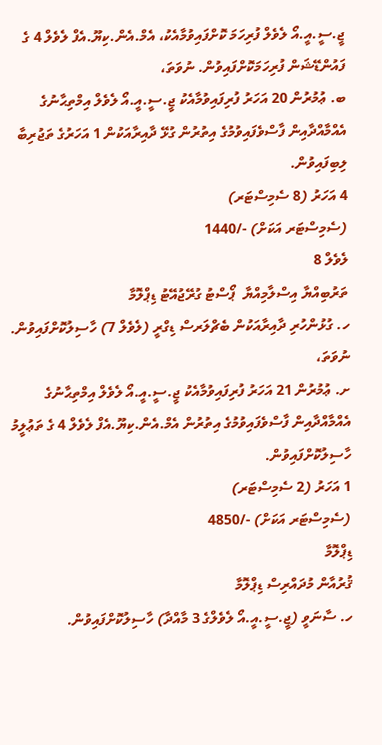ޖީ.ސީ.އީ.އޯ ލެވެލް ފުރިހަމަ ކޮށްފައިވުމާއެކު، އެމް.އެން.ކިޔޫ.އެފް ލެވެލް 4 ގެ ފައުންޑޭޝަން ފުރިހަމަކޮށްފައިވުން. ނުވަތަ،
ބ. ޢުމުރުން 20 އަހަރު ފުރިފައިވުމާއެކު ޖީ.ސީ.އީ.އޯ ލެވެލް އިމްތިޙާނުގެ އެއްމާއްދާއިން ފާސްވެފައިވުމުގެ އިތުރުން ގުޅޭ ދާއިރާއަކުން 1 އަހަރުގެ ތަޖުރިބާ ލިބިފައިވުން.
4 އަހަރު (8 ސެމިސްޓަރ)
(ސެމިސްޓަރ އަކަށް) -/1440
ލެވެލް 8
ތަރުބިއްޔާ އިސްލާމިއްޔާ  ޕޯސްޓު ގުރޭޖުއޭޓު ޑިޕްލޮމާ
ހ. ގުޅުންހުރި ދާއިރާއަކުން ބެޗްލަރސް ޑިގްރީ (ލެވެލް 7) ހާސިލުކޮށްފައިވުން. ނުވަތަ،
ށ. ޢުމުރުން 21 އަހަރު ފުރިފައިވުމާއެކު ޖީ.ސީ.އީ.އޯ ލެވެލް އިމްތިޙާނުގެ އެއްމާއްދާއިން ފާސްވެފައިވުމުގެ އިތުރުން އެމް.އެން.ކިޔޫ.އެފް ލެވެލް 4 ގެ ތަޢުލީމު ހާސިލުކޮށްފައިވުން.
1 އަހަރު (2 ސެމިސްޓަރ)
(ސެމިސްޓަރ އަކަށް) -/4850
ޑިޕްލޮމާ
ޤުރުއާން މުދައްރިސް ޑިޕްލޮމާ
ހ. ސާނަވީ (ޖީ.ސީ.އީ.އޯ ލެވެލްގެ 3 މާއްދާ) ހާސިލުކޮށްފައިވުން.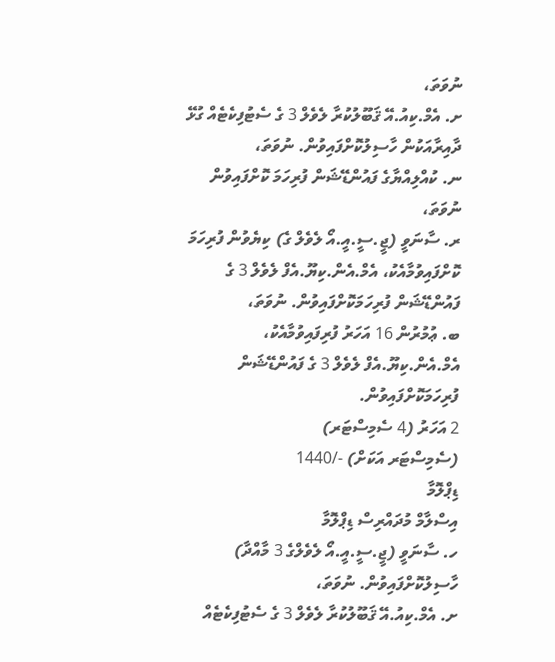ނުވަތަ،
ށ. އެމް.ކިއު.އޭ ޤަބޫލުކުރާ ލެވެލް 3 ގެ ސެޓުފިކެޓެއް ގުޅޭ ދާއިރާއަކުން ހާސިލުކޮށްފައިވުން. ނުވަތަ،
ނ. ކުއްލިއްޔާގެ ފައުންޑޭޝަން ފުރިހަމަ ކޮށްފައިވުން ނުވަތަ،
ރ. ސާނަވީ (ޖީ.ސީ.އީ.އޯ ލެވެލް ގެ) ކިޔެވުން ފުރިހަމަ ކޮށްފައިވުމާއެކު، އެމް.އެން.ކިޔޫ.އެފް ލެވެލް 3 ގެ ފައުންޑޭޝަން ފުރިހަމަކޮށްފައިވުން. ނުވަތަ،
ބ. ޢުމުރުން 16 އަހަރު ފުރިފައިވުމާއެކު،  އެމް.އެން.ކިޔޫ.އެފް ލެވެލް 3 ގެ ފައުންޑޭޝަން ފުރިހަމަކޮށްފައިވުން.
2 އަހަރު (4 ސެމިސްޓަރ)
(ސެމިސްޓަރ އަކަށް) -/1440
ޑިޕްލޮމާ
އިސްލާމް މުދައްރިސް ޑިޕްލޮމާ
ހ. ސާނަވީ (ޖީ.ސީ.އީ.އޯ ލެވެލްގެ 3 މާއްދާ)  ހާސިލުކޮށްފައިވުން. ނުވަތަ،
ށ. އެމް.ކިއު.އޭ ޤަބޫލުކުރާ ލެވެލް 3 ގެ ސެޓުފިކެޓެއް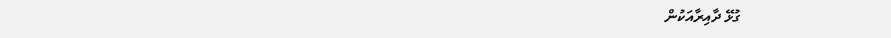ގުޅޭ ދާއިރާއަކުން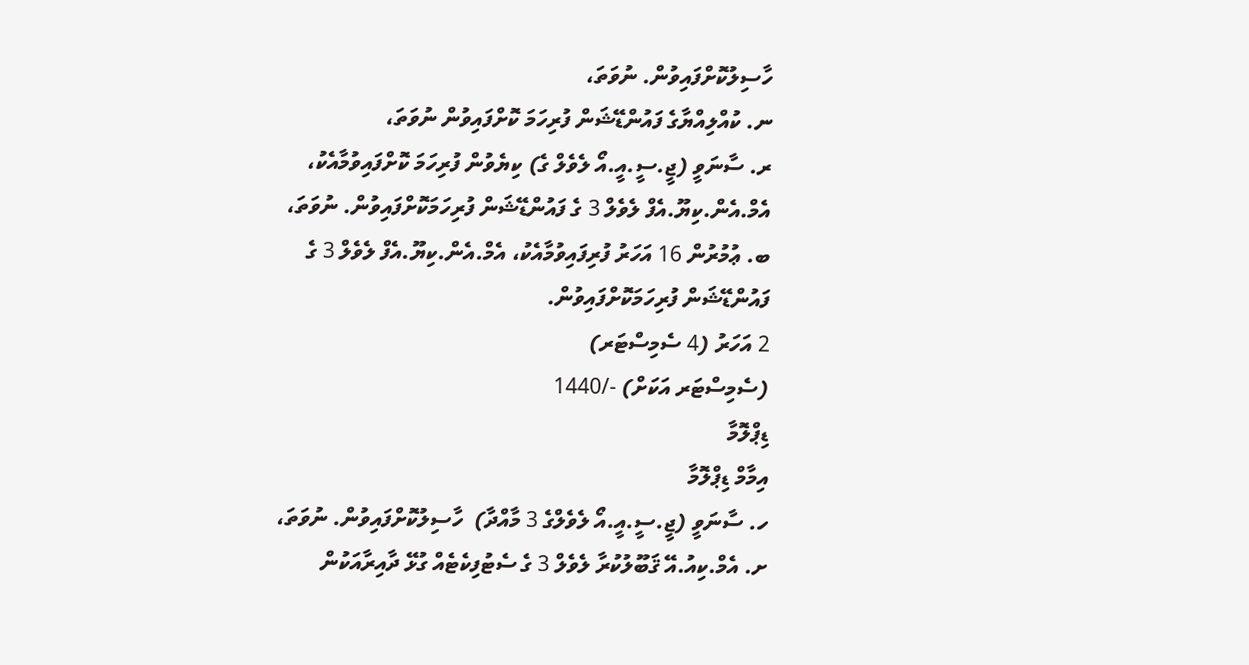ހާސިލުކޮށްފައިވުން. ނުވަތަ،
ނ. ކުއްލިއްޔާގެ ފައުންޑޭޝަން ފުރިހަމަ ކޮށްފައިވުން ނުވަތަ،
ރ. ސާނަވީ (ޖީ.ސީ.އީ.އޯ ލެވެލް ގެ) ކިޔެވުން ފުރިހަމަ ކޮށްފައިވުމާއެކު، އެމް.އެން.ކިޔޫ.އެފް ލެވެލް 3 ގެ ފައުންޑޭޝަން ފުރިހަމަކޮށްފައިވުން. ނުވަތަ،
ބ. ޢުމުރުން 16 އަހަރު ފުރިފައިވުމާއެކު، އެމް.އެން.ކިޔޫ.އެފް ލެވެލް 3 ގެ ފައުންޑޭޝަން ފުރިހަމަކޮށްފައިވުން.
2 އަހަރު (4 ސެމިސްޓަރ)
(ސެމިސްޓަރ އަކަށް) -/1440
ޑިޕްލޮމާ
އިމާމް ޑިޕްލޮމާ
ހ. ސާނަވީ (ޖީ.ސީ.އީ.އޯ ލެވެލްގެ 3 މާއްދާ)  ހާސިލުކޮށްފައިވުން. ނުވަތަ،
ށ. އެމް.ކިއު.އޭ ޤަބޫލުކުރާ ލެވެލް 3 ގެ ސެޓުފިކެޓެއް ގުޅޭ ދާއިރާއަކުން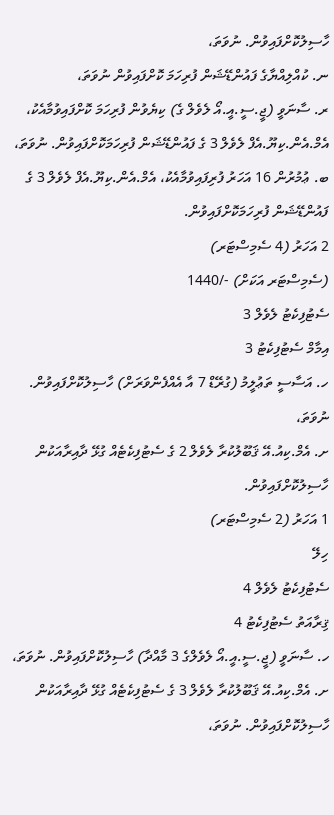ހާސިލުކޮށްފައިވުން. ނުވަތަ،
ނ. ކުއްލިއްޔާގެ ފައުންޑޭޝަން ފުރިހަމަ ކޮށްފައިވުން ނުވަތަ،
ރ. ސާނަވީ (ޖީ.ސީ.އީ.އޯ ލެވެލް ގެ) ކިޔެވުން ފުރިހަމަ ކޮށްފައިވުމާއެކު، އެމް.އެން.ކިޔޫ.އެފް ލެވެލް 3 ގެ ފައުންޑޭޝަން ފުރިހަމަކޮށްފައިވުން. ނުވަތަ،
ބ. ޢުމުރުން 16 އަހަރު ފުރިފައިވުމާއެކު، އެމް.އެން.ކިޔޫ.އެފް ލެވެލް 3 ގެ ފައުންޑޭޝަން ފުރިހަމަކޮށްފައިވުން.
2 އަހަރު (4 ސެމިސްޓަރ)
(ސެމިސްޓަރ އަކަށް) -/1440
ސެޓުފިކެޓު ލެވެލް 3
އިމާމް ސެޓުފިކެޓު 3
ހ. އަސާސީ ތަޢުލީމު (ގުރޭޑް 7 އާ އެއްފެންވަރަށް) ހާސިލުކޮށްފައިވުން. ނުވަތަ،
ށ. އެމް.ކިއު.އޭ ޤަބޫލުކުރާ ލެވެލް 2 ގެ ސެޓުފިކެޓެއް ގުޅޭ ދާއިރާއަކުން ހާސިލުކޮށްފައިވުން.
1 އަހަރު (2 ސެމިސްޓަރ)
ހިލޭ
ސެޓުފިކެޓު ލެވެލް 4
ޤިރާއަތު ސެޓުފިކެޓު 4
ހ. ސާނަވީ (ޖީ.ސީ.އީ.އޯ ލެވެލްގެ 3 މާއްދާ) ހާސިލުކޮށްފައިވުން. ނުވަތަ،
ށ. އެމް.ކިއު.އޭ ޤަބޫލުކުރާ ލެވެލް 3 ގެ ސެޓުފިކެޓެއް ގުޅޭ ދާއިރާއަކުން ހާސިލުކޮށްފައިވުން. ނުވަތަ،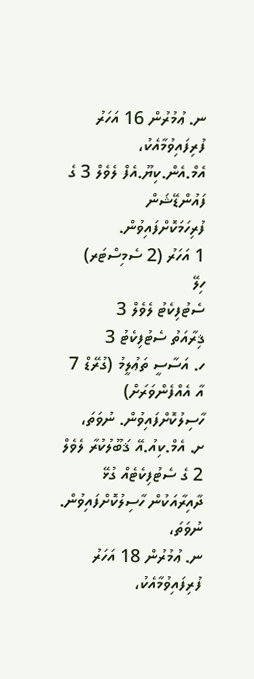ނ. ޢުމުރުން 16 އަހަރު ފުރިފައިވުމާއެކު، އެމް.އެން.ކިޔޫ.އެފް ލެވެލް 3 ގެ ފައުންޑޭޝަން ފުރިހަމަކޮށްފައިވުން.
1 އަހަރު (2 ސެމިސްޓަރ)
ހިލޭ
ސެޓުފިކެޓު ލެވެލް 3
ޤިރާއަތު ސެޓުފިކެޓު 3
ހ. އަސާސީ ތަޢުލީމު (ގުރޭޑް 7 އާ އެއްފެންވަރަށް) ހާސިލުކޮށްފައިވުން. ނުވަތަ،
ށ. އެމް.ކިއު.އޭ ޤަބޫލުކުރާ ލެވެލް 2 ގެ ސެޓުފިކެޓެއް ގުޅޭ ދާއިރާއަކުން ހާސިލުކޮށްފައިވުން. ނުވަތަ،
ނ. ޢުމުރުން 18 އަހަރު ފުރިފައިވުމާއެކު،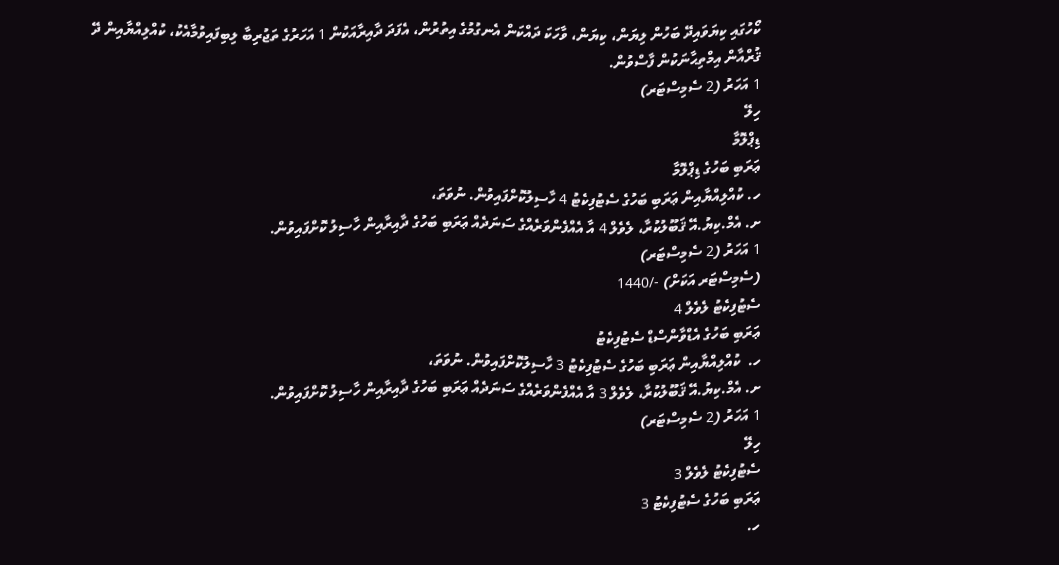ކޯހުގައި ކިޔަވައިދޭ ބަހުން ލިޔަން، ކިޔަން، ވާހަކަ ދައްކަން އެނގުމުގެ އިތުރުން، އެފަދަ ދާއިރާއަކުން 1 އަހަރުގެ ތަޖުރިބާ ލިބިފައިވުމާއެކު، ކުއްލިއްޔާއިން ދޭ ޤުރްއާން އިމްތިޙާނަކުން ފާސްވުން.
1 އަހަރު (2 ސެމިސްޓަރ)
ހިލޭ
ޑިޕްލޮމާ
ޢަރަބި ބަހުގެ ޑިޕްލޮމާ
ހ. ކުއްލިއްޔާއިން ޢަރަބި ބަހުގެ ސެޓުފިކެޓު 4 ހާސިލުކޮށްފައިވުން. ނުވަތަ،
ށ. އެމް.ކިޔު.އޭ ޤަބޫލުކުރާ، ލެވެލް 4 އާ އެއްފެންވަރެއްގެ ސަނަދެއް ޢަރަބި ބަހުގެ ދާއިރާއިން ހާސިލު ކޮށްފައިވުން.
1 އަހަރު (2 ސެމިސްޓަރ)
(ސެމިސްޓަރ އަކަށް) -/1440
ސެޓުފިކެޓު ލެވެލް 4
ޢަރަބި ބަހުގެ އެޑްވާންސްޑް ސެޓުފިކެޓު
ހ.  ކުއްލިއްޔާއިން ޢަރަބި ބަހުގެ ސެޓުފިކެޓު 3 ހާސިލުކޮށްފައިވުން. ނުވަތަ،
ށ. އެމް.ކިޔު.އޭ ޤަބޫލުކުރާ، ލެވެލް 3 އާ އެއްފެންވަރެއްގެ ސަނަދެއް ޢަރަބި ބަހުގެ ދާއިރާއިން ހާސިލު ކޮށްފައިވުން.
1 އަހަރު (2 ސެމިސްޓަރ)
ހިލޭ
ސެޓުފިކެޓު ލެވެލް 3
ޢަރަބި ބަހުގެ ސެޓުފިކެޓު 3
ހ.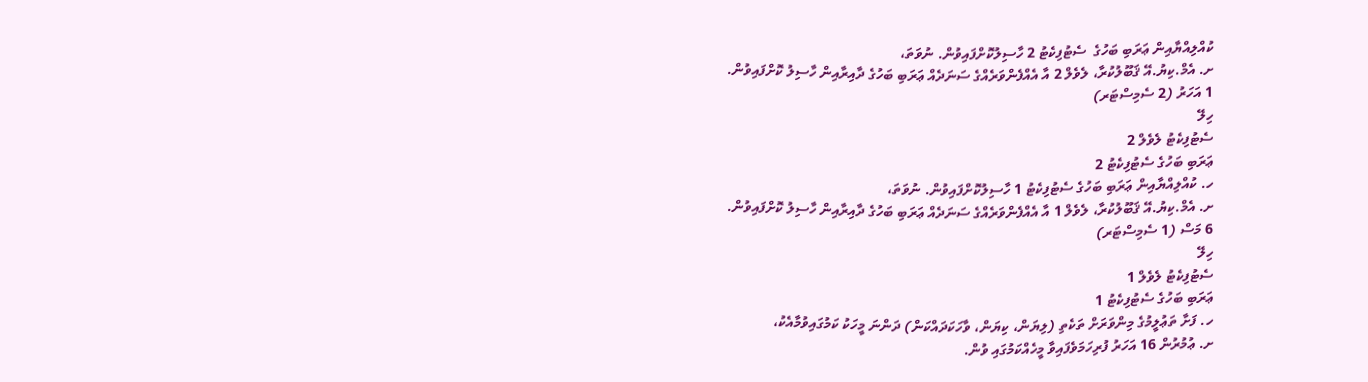ކުއްލިއްޔާއިން ޢަރަބި ބަހުގެ  ސެޓުފިކެޓު 2 ހާސިލުކޮށްފައިވުން. ނުވަތަ،
ށ. އެމް.ކިޔު.އޭ ޤަބޫލުކުރާ، ލެވެލް 2 އާ އެއްފެންވަރެއްގެ ސަނަދެއް ޢަރަބި ބަހުގެ ދާއިރާއިން ހާސިލު ކޮށްފައިވުން.
1 އަހަރު (2 ސެމިސްޓަރ)
ހިލޭ
ސެޓުފިކެޓު ލެވެލް 2
ޢަރަބި ބަހުގެ ސެޓުފިކެޓު 2
ހ. ކުއްލިއްޔާއިން ޢަރަބި ބަހުގެ ސެޓުފިކެޓު 1 ހާސިލުކޮށްފައިވުން. ނުވަތަ،
ށ. އެމް.ކިޔު.އޭ ޤަބޫލުކުރާ، ލެވެލް 1 އާ އެއްފެންވަރެއްގެ ސަނަދެއް ޢަރަބި ބަހުގެ ދާއިރާއިން ހާސިލު ކޮށްފައިވުން.
6 މަސް (1 ސެމިސްޓަރ)
ހިލޭ
ސެޓުފިކެޓު ލެވެލް 1
ޢަރަބި ބަހުގެ ސެޓުފިކެޓު 1
ހ. ފަށާ ތަޢުލީމުގެ މިންވަރަށް ތަކެތި (ލިޔަން، ކިޔަން، ވާހަކަދައްކަން) ދަންނަ މީހަކު ކަމުގައިވުމާއެކު،
ށ. ޢުމުރުން 16 އަހަރު ފުރިހަމަވެފައިވާ މީހެއްކަމުގައި ވުން.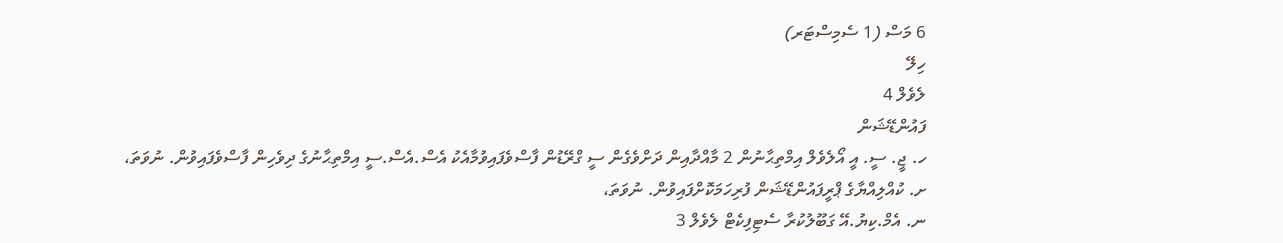6 މަސް (1 ސެމިސްޓަރ)
ހިލޭ
ލެވެލް 4
ފައުންޑޭޝަން
ހ. ޖީ. ސީ. އީ އޯލެވެލް އިމްތިޙާނުން 2 މާއްދާއިން ދަށްވެގެން ސީ ގްރޭޑުން ފާސްވެފައިވުމާއެކު އެސް.އެސް.ސީ އިމްތިޙާނުގެ ދިވެހިން ފާސްވެފައިވުން. ނުވަތަ،
ށ. ކުއްލިއްޔާގެ ޕްރީފައުންޑޭޝަން ފުރިހަމަކޮށްފައިވުން. ނުވަތަ،
ނ. އެމް.ކިޔު.އޭ ގަބޫލުކުރާ ސެޓިފިކެޓް ލެވެލް 3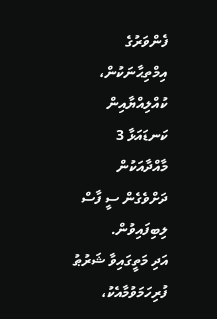ފެންވަރުގެ އިމްތިޙާނަކުން، ކުއްލިއްޔާއިން ކަނޑައަޅާ 3 މާއްދާއަކުން ދަށްވެގެން ސީ ފާސް ލިބިފައިވުން.
އަދި މަތީގައިވާ ޝަރުޠު ފުރިހަމަވުމާއެކު،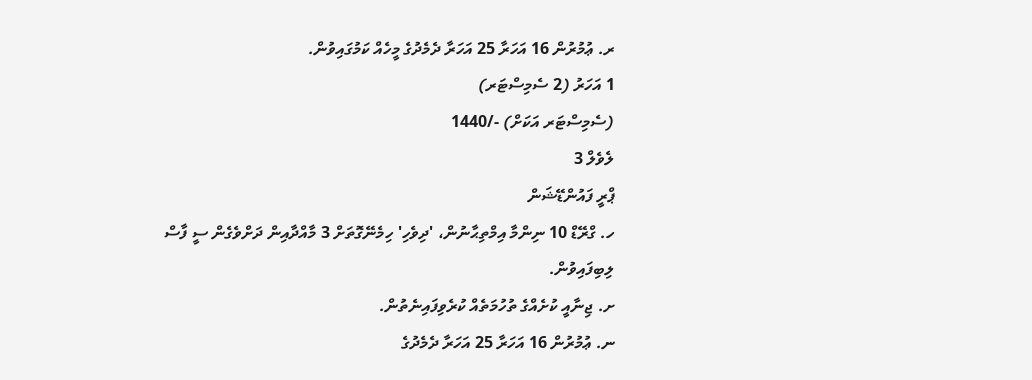ރ. ޢުމުރުން 16 އަހަރާ 25 އަހަރާ ދެމެދުގެ މީހެއް ކަމުގައިވުން.
1 އަހަރު (2 ސެމިސްޓަރ)
(ސެމިސްޓަރ އަކަށް) -/1440
ލެވެލް 3
ޕްރީ ފައުންޑޭޝަން
ހ. ގްރޭޑް 10 ނިންމާ އިމްތިޙާނުން، 'ދިވެހި' ހިމެނޭގޮތަށް 3 މާއްދާއިން ދަށްވެގެން ސީ ފާސް ލިބިފައިވުން.
ށ. ޖިނާއީ ކުށެއްގެ ތުހުމަތެއް ކުރެވިފައިނެތުން.
ނ. ޢުމުރުން 16 އަހަރާ 25 އަހަރާ ދެމެދުގެ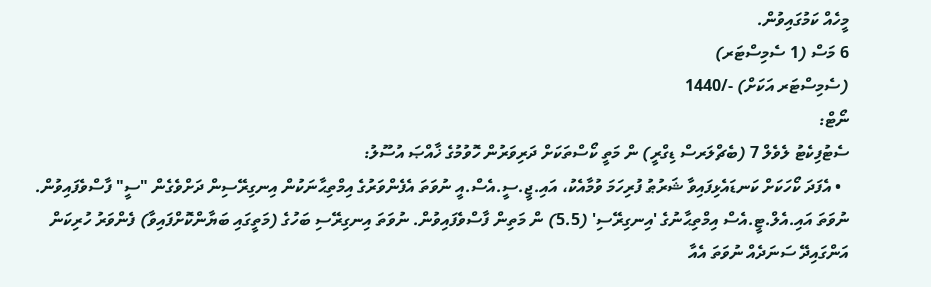މީހެއް ކަމުގައިވުން.
6 މަސް (1 ސެމިސްޓަރ)
(ސެމިސްޓަރ އަކަށް) -/1440
ނޯޓް:
ސެޓުފިކެޓު ލެވެލް 7 (ބެޗްލަރސް ޑިގްރީ) ން މަތީ ކޯސްތަކަށް ދަރިވަރުން ހޮވުމުގެ ޚާއްޞަ އުސޫލު:
  • އެފަދަ ކޯހަކަށް ކަނޑައެޅިފައިވާ ޝަރުޠު ފުރިހަމަ ވުމާއެކު، އައި.ޖީ.ސީ.އެސް.އީ ނުވަތަ އެފެންވަރުގެ އިމްތިޙާނަކުން އިނގިރޭސިން ދަށްވެގެން "ސީ" ފާސްވެފައިވުން. ނުވަތަ އައި.އެލް.ޓީ.އެސް އިމްތިޙާނުގެ 'އިނގިރޭސި' (5.5) ން މަތިން ފާސްވެފައިވުން. ނުވަތަ އިނގިރޭސި ބަހުގެ (މަތީގައި ބަޔާންކޮށްފައިވާ) ފެންވަރު ހުރިކަން އަންގައިދޭ ސަނަދެއް ނުވަތަ އެއާ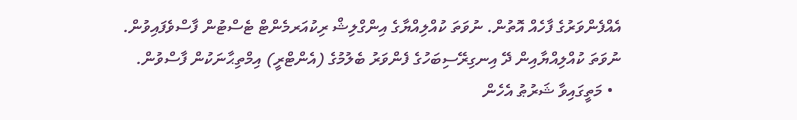އެއްފެންވަރުގެ ފާހެއް އޮތުން. ނުވަތަ ކުއްލިއްޔާގެ އިންގްލިޝް ރިކުއަރމެންޓް ޓެސްޓުން ފާސްވެފައިވުން. ނުވަތަ ކުއްލިއްޔާއިން ދޭ އިނގިރޭސިބަހުގެ ފެންވަރު ބެލުމުގެ (އެންޓްރީ) އިމްތިޙާނަކުން ފާސްވުން.
  • މަތީގައިވާ ޝަރުޠު އެހެން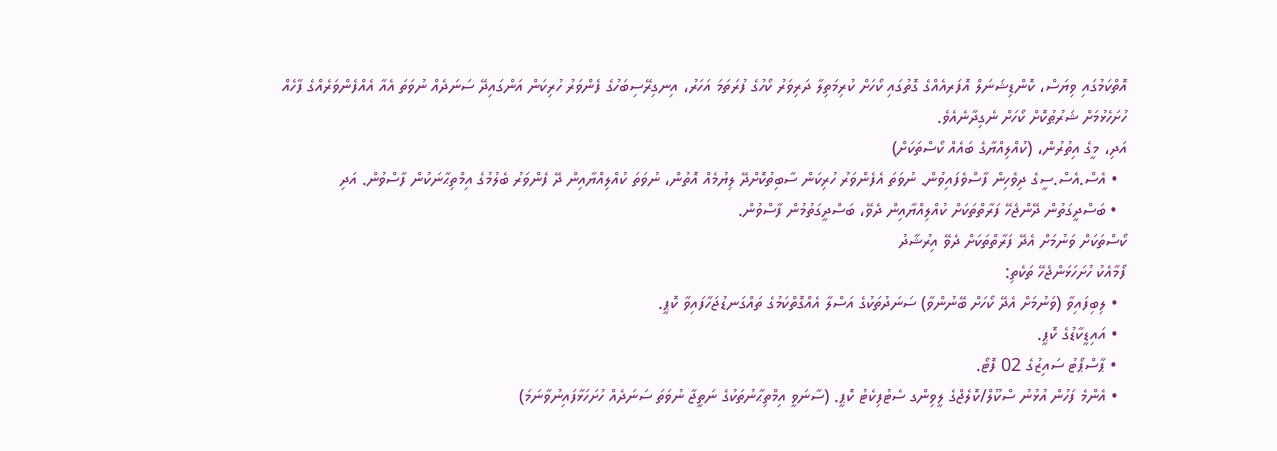އޮތްކަމުގައި ވިޔަސް، ކޮންޑިޝަނަލް އޮފަރއެއްގެ ގޮތުގައި ކޯހަށް ކުރިމަތިލާ ދަރިވަރު ކޯހުގެ ފުރަތަމަ އަހަރު، އިނގިރޭސިބަހުގެ ފެންވަރު ހުރިކަން އަންގައިދޭ ސަނަދެއް ނުވަތަ އެއާ އެއްފެންވަރެއްގެ ފާހެއް ހުށަހެޅުމަށް ޝަރުޠުކޮށް ކޯހަށް ނެގިދާނެއެވެ.
އަދި، މީގެ އިތުރުން، (ކުއްލިއްޔާގެ ބައެއް ކޯސްތަކަށް)
  • އެސް.އެސް.ސީގެ ދިވެހިން ފާސްވެފައިވުން. ނުވަތަ އެފެންވަރު ހުރިކަން ސާބިތުކޮށްދޭ ލިޔުމެއް އޮތުން، ނުވަތަ ކުއްލިއްޔާއިން ދޭ ފެންވަރު ބެލުމުގެ އިމްތިޙާނަކުން ފާސްވުން. އަދި
  • ބަސްދީގަތުން ދޭންޖެހޭ ފަރާތްތަކަށް ކުއްލިއްޔާއިން ދެވޭ، ބަސްދީގަތުމުން ފާސްވުން.
ކޯސްތަކަށް ވަނުމަށް އެދޭ ފަރާތްތަކަށް ދެވޭ އިރުޝާދު
ފޯމާއެކު ހުށަހަޅަންޖެހޭ ތަކެތި:
  • ލިބިފައިވާ (ވަނުމަށް އެދޭ ކޯހަށް ބޭނުންވާ) ސަނަދުތަކުގެ އަސްލާ އެއްގޮތްކަމުގެ ތައްގަނޑުޖަހާފައިވާ ކޮޕީ.
  • އައިޑީކާޑުގެ ކޮޕީ.
  • ޕާސްޕޯޓު ސައިޒުގެ 02 ފޮޓޯ.
  • އެންމެ ފަހުން އުޅުނު ސްކޫލް/ކޮލެޖްގެ ލީވިންގ ސެޓުފިކެޓު ކޮޕީ. (ސާނަވީ އިމްތިޙާނުތަކުގެ ނަތީޖާ ނުވަތަ ސަނަދެއް ހުށަހަޅާފައިނުވާނަމަ)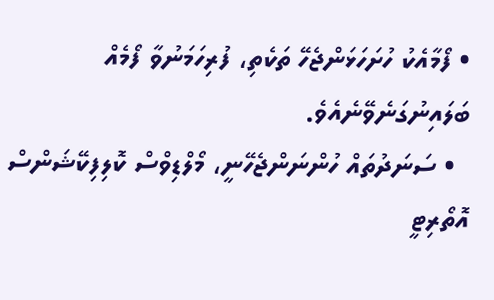• ފޯމާއެކު ހުށަހަޅަންޖެހޭ ތަކެތި، ފުރިހަމަނުވާ ފޯމެއް ބަލައިނުގަނެވޭނެއެވެ.
  • ސަނަދުތައް ހުންނަންޖެހޭނީ، މޯލްޑިވްސް ކޮލިފިކޭޝަންސް އޮތޯރިޓީ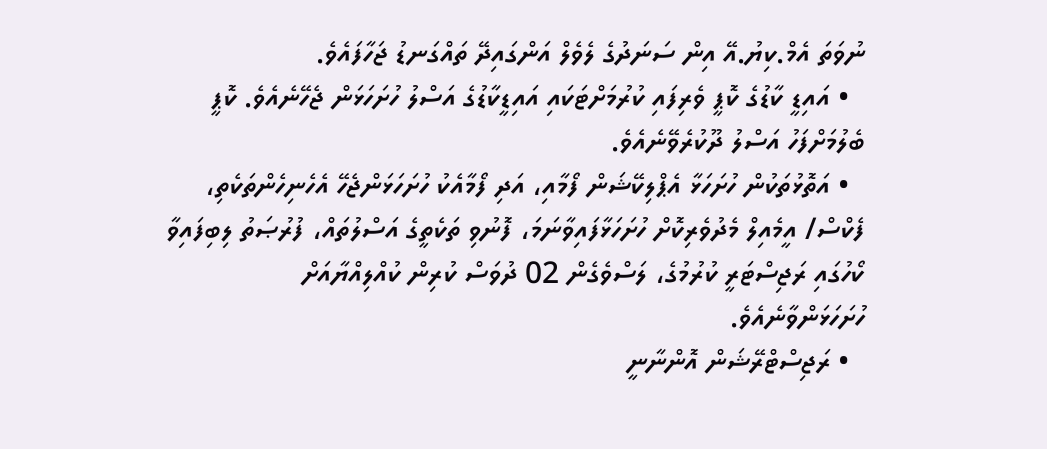ނުވަތަ އެމް.ކިޔު.އޭ އިން ސަނަދުގެ ލެވެލް އަންގައިދޭ ތައްގަނޑު ޖަހާފައެވެ.
  • އައިޑީ ކާޑުގެ ކޮޕީ ވެރިފައި ކުރުމަށްޓަކައި އައިޑީކާޑުގެ އަސްލު ހުށަހަޅަން ޖެހޭނެއެވެ. ކޮޕީ ބެލުމަށްފަހު އަސްލު ދޫކުރެވޭނެއެވެ.
  • އަތޮޅުތަކުން ހުށަހަޅާ އެޕްލިކޭޝަން ފޯމާއި، އަދި ފޯމާއެކު ހުށަހަޅަންޖެހޭ އެހެނިހެންތަކެތި، ފެކްސް/ އީމެއިލް މެދުވެރިކޮށް ހުށަހަޅާފައިވާނަމަ، ފޮނުވި ތަކެތީގެ އަސްލުތައް، ފުރުޞަތު ލިބިފައިވާ ކޯހުގައި ރަޖިސްޓަރީ ކުރުމުގެ، ލަސްވެގެން 02 ދުވަސް ކުރިން ކުއްލިއްޔާއަށް ހުށަހަޅަންވާނެއެވެ.
  • ރަޖިސްޓްރޭޝަން އޮންނާނީ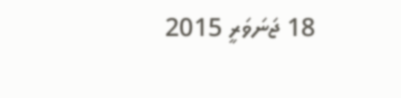18 ޖަނަވަރީ 2015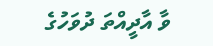ވާ އާދީއްތަ ދުވަހުގެ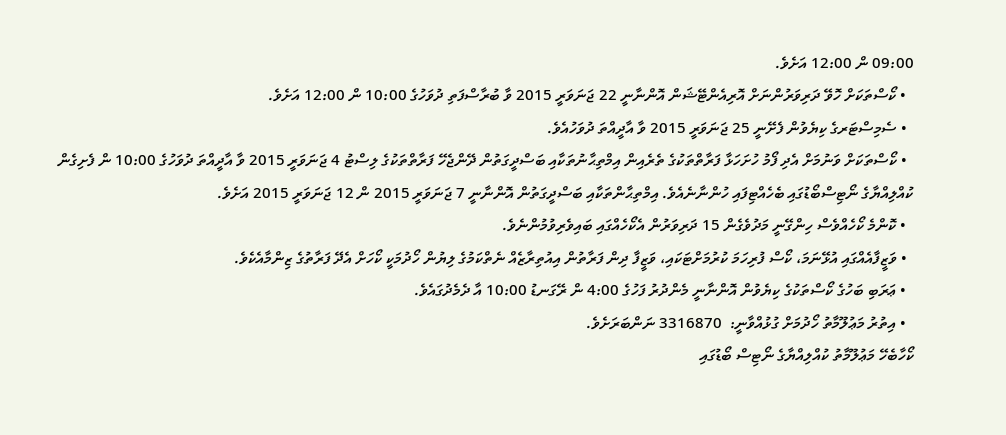09:00 ން 12:00 އަށެވެ.
  • ކޯސްތަކަށް ހޮވޭ ދަރިވަރުންނަށް އޮރިއެންޓޭޝަން އޮންނާނީ 22 ޖަނަވަރީ 2015 ވާ ބުރާސްފަތި ދުވަހުގެ 10:00 ން 12:00 އަށެވެ.
  • ސެމިސްޓަރގެ ކިޔެވުން ފެށޭނީ 25 ޖަނަވަރީ 2015 ވާ އާދީއްތަ ދުވަހުއެވެ.
  • ކޯސްތަކަށް ވަނުމަށް އެދި ފޯމު ހުށަހަޅާ ފަރާތްތަކުގެ ތެރެއިން އިމްތިޙާނުތަކާއި ބަސްދީގަތުން ދޭންޖެހޭ ފަރާތްތަކުގެ ލިސްޓު 4 ޖަނަވަރީ 2015 ވާ އާދީއްތަ ދުވަހުގެ 10:00 ން ފެށިގެން ކުއްލިއްޔާގެ ނޯޓިސްބޯޑުގައި ބެހެއްޓިފައި ހުންނާނެއެވެ. އިމްތިޙާންތަކާއި ބަސްދީގަތުން އޮންނާނީ 7 ޖަނަވަރީ 2015 ން 12 ޖަނަވަރީ 2015 އަށެވެ.
  • ކޮންމެ ކޯހެއްވެސް ހިންގޭނީ މަދުވެގެން 15 ދަރިވަރުން އެކޯހެއްގައި ބައިވެރިވުމުންނެވެ.
  • ވަޒީފާއެއްގައި އުޅޭނަމަ، ކޯސް ފުރިހަމަ ކުރުމަށްޓަކައި، ވަޒީފާ ދިން ފަރާތުން އިއުތިރާޒެއް ނެތްކަމުގެ ލިޔުން ހޯދުމަކީ ކޯހަށް އެދޭ ފަރާތުގެ ޒިންމާއެކެވެ.
  • ޢަރަބި ބަހުގެ ކޯސްތަކުގެ ކިޔެވުން އޮންނާނީ މެންދުރު ފަހުގެ 4:00 ން ރޭގަނޑު 10:00 އާ ދެމެދުގައެވެ.
  • އިތުރު މަޢުލޫމާތު ހޯދުމަށް ގުޅުއްވާނީ:  3316870 ނަންބަރަށެވެ.
ކޯހާބެހޭ މަޢުލޫމާތު ކުއްލިއްޔާގެ ނޯޓިސް ބޯޑުގައި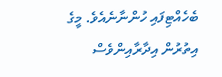ބެހެއްޓިފައި ހުންނާނެއެވެ. މީގެ އިތުރުން އިދާރާއިންވެސް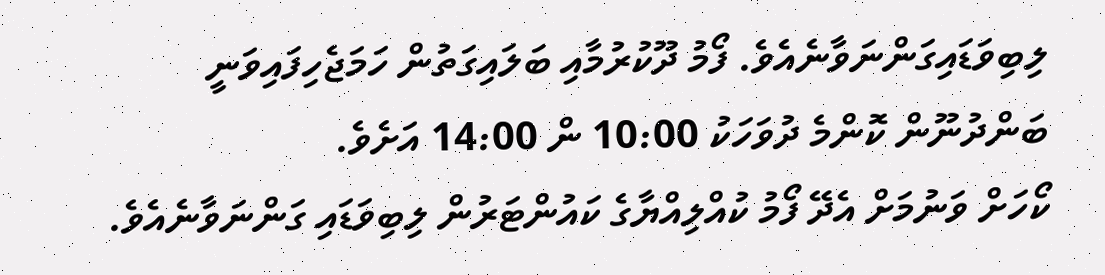ލިބިވަޑައިގަންނަވާނެއެވެ. ފޯމު ދޫކުރުމާއި ބަލައިގަތުން ހަމަޖެހިފައިވަނީ ބަންދުނޫން ކޮންމެ ދުވަހަކު 10:00 ން 14:00 އަށެވެ.
ކޯހަށް ވަނުމަށް އެދޭ ފޯމު ކުއްލިއްޔާގެ ކައުންޓަރުން ލިބިވަޑައި ގަންނަވާނެއެވެ.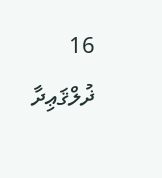16 ޛުލްޤަޢިދާ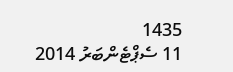1435
11 ސެޕްޓެންބަރު 2014